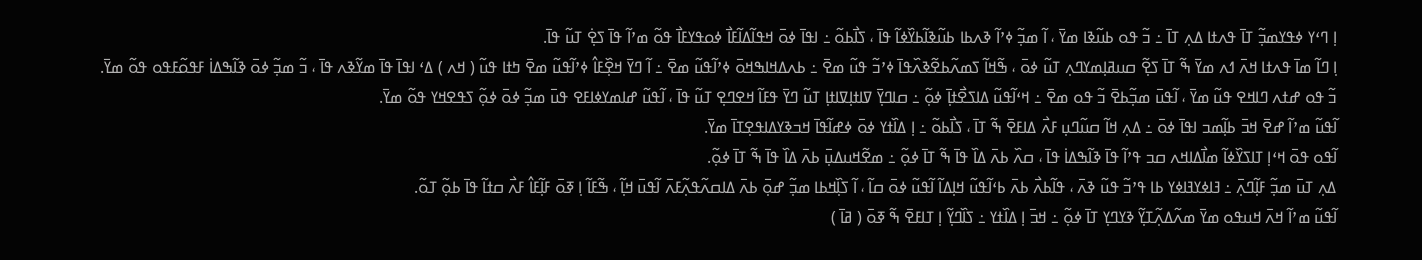ߊ߲ ߣߵߌ ߦߟߌߘߏ߲߬ ߠߊ߫ ߟߍߙߊ ߡߍ߲ ߠߊ߫ ߸ ߏ߬ ߟߋ ߕߎ߬ߢߊ ߘߌ߫ ، ߊ߬ ߘߏ߲߬ ߦߴߊ߬ ߢߍߕߊ ߕߎ߬ߢߊ߬ߕߌ߰ߦߊ߬ ߟߊ߫ ، ߖߊ߯ߕߋ߬ ߸ ߊߟߊ߫ ߦߋ߫ ߞߟߊ߬ߡߊ߬ߓߊ߯ ߦߋߟߌߓߊ߯ ߟߋ߬ ߘߴߊ߬ ߟߊ߫ ߖߐ߲߭ ߠߎ߬ ߟߊ߫.
ߊ߲ ߣߊ߬ ߘߊ߫ ߟߍߙߊ ߞߍ߫ ߗߍ ߘߌ߫ ߒ߬ ߠߊ߫ ߖߐ߲߬ ߛߎߥߊ߲ߘߌߣߍ߲ ߠߎ߬ ߦߋ߫ ، ߒ߬ߞߊ߬ ߖߘߍ߬ߕߐ߬ߢߍ߰ߟߊ߫ ߦߴߏ߬ ߟߎ߬ ߘߐ߫ ߸ ߕߍߡߞߊߒߞߋ߫ ߦߴߊ߬ߟߎ߬ ߘߐ߫ ߸ ߊ߬ ߣߌ߫ ߞߐ߲߰ߓߊ߮ ߦߴߊ߬ߟߎ߬ ߘߐ߫ ߤߙߊ ߟߎ߬ ( ߞߍ ) ߡߵ ߊߟߊ߫ ߟߊ߫ ߘߌ߬ߢߍ ߟߊ߫ ، ߏ߬ ߘߏ߲߬ ߦߋ߫ ߢߊ߬ߒߡߊ߭ ߓߟߋ߬ߓߟߋ ߟߋ߬ ߘߌ߫.
ߏ߬ ߟߋ ߝߙߍ ߣߊߞߐ ߟߎ߬ ߘߌ߫ ، ߊ߬ߟߎ߫ ߘߏ߲߬ߕߐ߫ ߏ߬ ߟߋ ߘߐ߫ ߸ ߞߵߊ߬ߟߎ߬ ߡߊߖߐ߯ߙߊ߲߫ ߦߋ߲߬ ߸ ߛߊߣߌ߲߫ ߜߊߙߊ߲ߜߊߙߊ߲ ߠߎ߬ ߣߌ߫ ߟߓߊ߬ ߞߐߣߐ߲ ߠߎ߬ ߟߊ߫ ، ߊ߬ߟߎ߬ ߝߊߘߌߦߊߓߐ ߟߎ߫ ߘߏ߲߬ ߦߋ߫ ߦߋ߲߬ ߖߟߐߞߌ ߟߋ߬ ߘߌ߫.
ߊ߬ߟߎ߬ ߘߴߊ߬ ߝߐ߫ ߞߏ߫ ߕߊ߲߬ߘߏ ߊߟߊ߫ ߦߋ߫ ߸ ߡߍ߲ ߞߊ߬ ߛߎ߬ߣߎ߲ ߓߍ߯ ߡߊߓߐ߫ ߒ߬ ߠߊ߫ ، ߖߊ߯ߕߋ߬ ߸ ߊ߲ ߡߊ߰ߙߌ ߦߋ߫ ߦߝߊ߬ߟߊ߫ ߞߏߢߌߡߊߟߐ߲ߠߊ߫ ߘߌ߫.
ߊ߬ߟߋ ߟߋ߫ ߞߵߊ߲ ߠߊߖߌ߰ߦߊ߬ ߘߊ߯ߡߊߞߍ ߛߏ ߟߴߊ߬ ߟߊ߫ ߢߊ߬ߒߡߊ߭ ߟߊ߫ ، ߛߍ߰ ߕߍ߫ ߡߊ߰ ߟߊ߫ ߒ߬ ߠߊ߫ ߦߋ߲߬ ߸ ߘߐ߬ߞߎߡߎ߲߫ ߕߍ߫ ߡߊ߰ ߟߊ߫ ߒ߬ ߠߊ߫ ߦߋ߲߬.
ߡߍ߲ ߠߎ߫ ߘߏ߲߬ ߓߊ߲߬ߣߍ߲߫ ߸ ߔߊߦߌߔߊߦߌ ߕߊ ߟߴߏ߬ ߟߎ߬ ߢߍ߫ ، ߟߊ߬ߕߍ߯ ߕߍ߫ ߕߵߊ߬ߟߎ߬ ߞߊ߲ߡߊ߬ ߊ߬ߟߎ߬ ߦߋ߫ ߛߊ߬ ، ߊ߬ ߖߊ߲߰ߞߕߊ ߘߏ߲߬ ߝߋ߲߫ ߕߍ߫ ߡߊߛߍ߬ߟߍ߲߬ߓߍ߫ ߊ߬ߟߎ߫ ߞߊ߲߬ ، ߒ߬ߓߊ߬ ߊ߲ ߧߋ߫ ߓߊ߲߬ߓߊ߮ ߓߍ߯ ߛߙߊ߬ ߟߊ߫ ߕߋ߲߬ ߠߋ߬.
ߊ߬ߟߎ߬ ߘߴߊ߬ ߞߍ߫ ߞߎߟߋ ߘߌ߫ ߘߍ߬ߡߍ߲߬ߠߌ߲߬ ߢߌߣߌ߲ ߠߊ߫ ߦߋ߲߬ ߸ ߞߏ߫ ߊ߲ ߡߊ߰ߙߌ ߸ ߖߊ߰ߣߌ߲߬ ߊ߲ ߠߊߓߐ߫ ߒ߬ ߧߋ߫ ( ߥߊ߫ )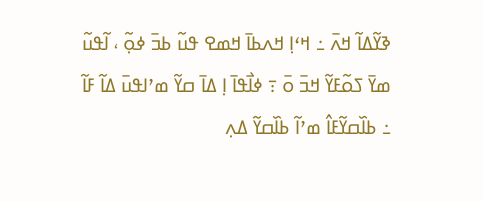ߢߌ߬ߡߊ߬ ߞߍ߫ ߸ ߞߵߊ߲ ߞߍߕߊ߫ ߞߘߐ ߟߎ߬ ߕߏ߫ ߦߋ߲߬ ، ߊ߬ߟߎ߬ ߘߌ߫ ߖߋ߬ߓߌ߬ ߞߏ߫ ߋ߫ ߹ ߦߊ߯ߟߊ߫ ߊ߲ ߡߊ߫ ߛߌ߬ ߘߴߊߟߎ߫ ߡߊ߬ ߓߊ߬ ߸ ߕߊ߰ߛߌ߬ߓߊ߮ ߘߴߊ߬ ߕߊ߰ߛߌ߬ ߡߍ߲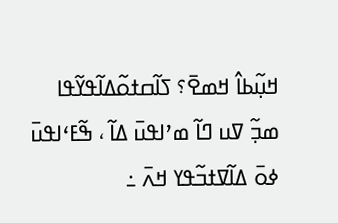ߞߎ߲߬ߕߊ߮ ߞߘߐ߫؟ ߖߊ߬ߛߙߋ߬ߡߊ߬ߟߌ߬ߟߊ ߘߏ߲߬ ߜߎ ߣߊ߬ ߘߴߊߟߎ߫ ߡߊ߬ ، ߒ߬ߓߵߊߟߎ߫ ߦߋ߫ ߡߊ߬ߜߙߏ߬ߟߌ ߞߍ߫ ߸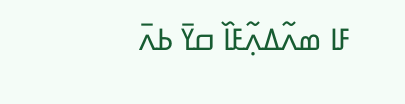ߓߊ ߘߍ߬ߡߍ߲߬ߓߊ߰ ߛߌ߫ ߕߍ߫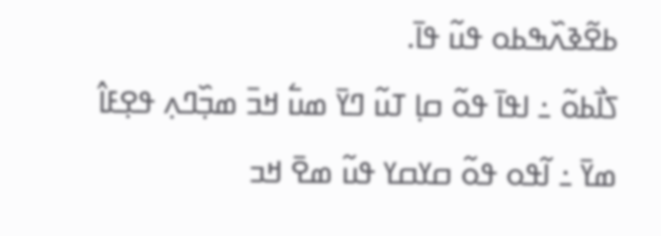ߕߐ߬ߢߍ߰ߒߕߋ ߟߎ߬ ߟߊ߫.
ߖߊ߯ߕߋ߬ ߸ ߊߟߊ߫ ߟߋ߬ ߛߊ߲ ߠߎ߬ ߣߌ߫ ߘߎ߱ ߞߏ߫ ߘߏ߲߰ߣߍ߲ ߟߐ߲ߓߊ߮ ߘߌ߫ ߸ ߊ߬ߟߋ ߟߋ߬ ߛߌߛߌ ߟߎ߬ ߘߐ߫ ߞߏ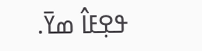ߟߐ߲ߓߊ߮ ߘߌ߫.